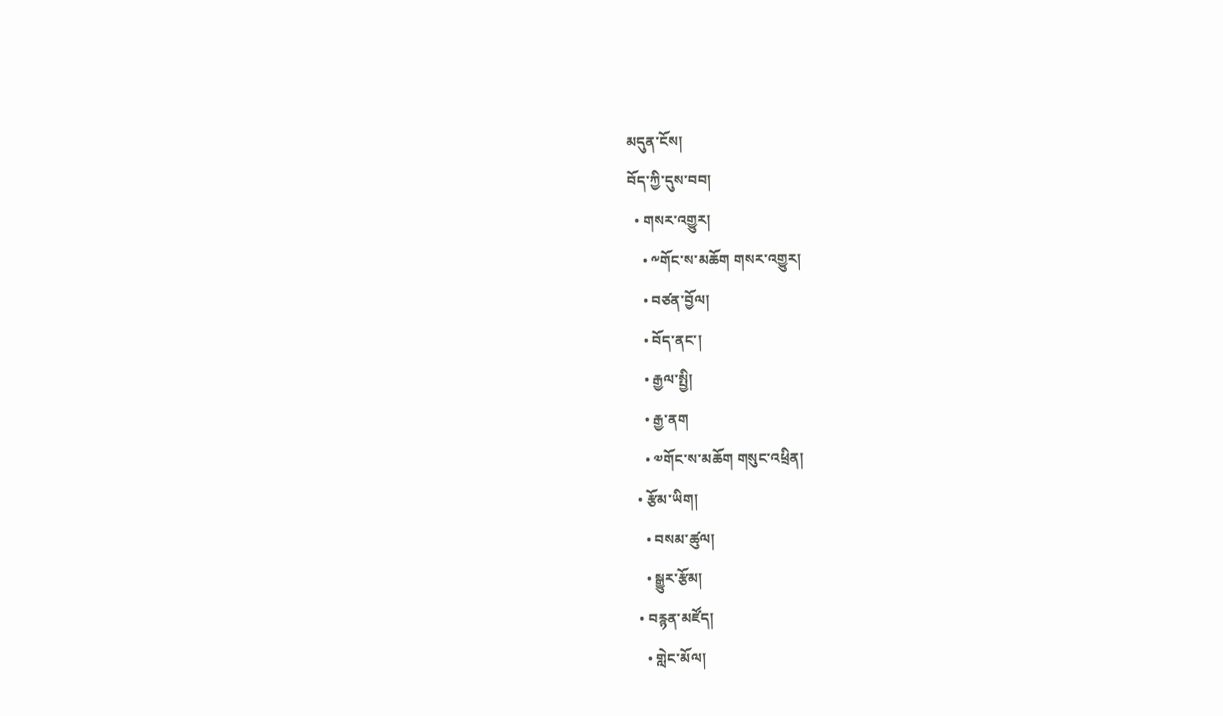མདུན་ངོས།
བོད་ཀྱི་དུས་བབ།
  • གསར་འགྱུར།
    • ༸གོང་ས་མཆོག གསར་འགྱུར།
    • བཙན་བྱོལ།
    • བོད་ནང་།
    • རྒྱལ་སྤྱི།
    • རྒྱ་ནག
    • ༧གོང་ས་མཆོག གསུང་འཕྲིན།
  • རྩོམ་ཡིག།
    • བསམ་ཚུལ།
    • སྒྱུར་རྩོམ།
  • བརྙན་མཛོད།
    • གླེང་མོལ།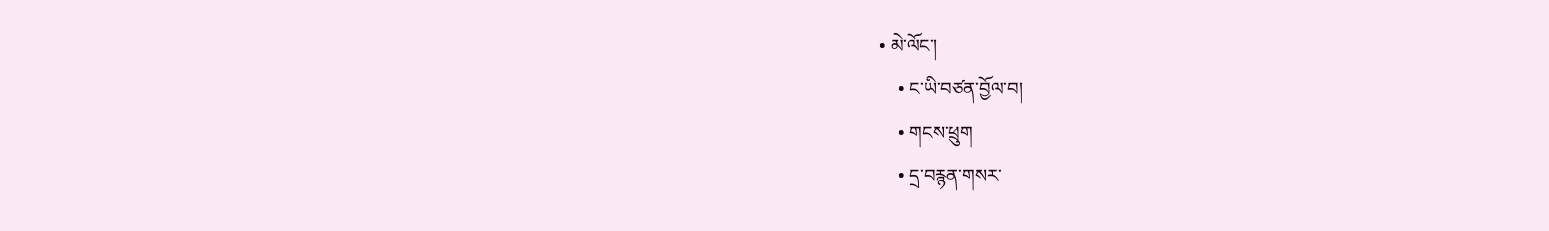• མེ་ལོང་།
    • ང་ཡི་བཙན་བྱོལ་བ།
    • གངས་ཕྲུག
    • དྲ་བརྙན་གསར་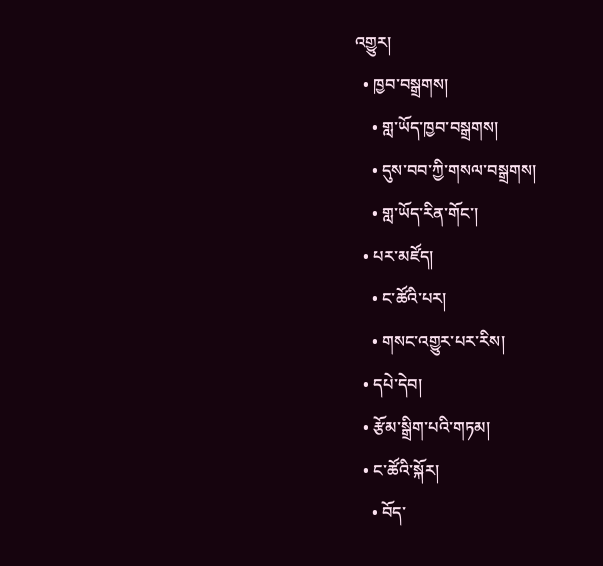འགྱུར།
  • ཁྱབ་བསྒྲགས།
    • གླ་ཡོད་ཁྱབ་བསྒྲགས།
    • དུས་བབ་ཀྱི་གསལ་བསྒྲགས།
    • གླ་ཡོད་རིན་གོང་།
  • པར་མཛོད།
    • ང་ཚོའི་པར།
    • གསང་འགྱུར་པར་རིས།
  • དཔེ་དེབ།
  • རྩོམ་སྒྲིག་པའི་གཏམ།
  • ང་ཚོའི་སྐོར།
    • བོད་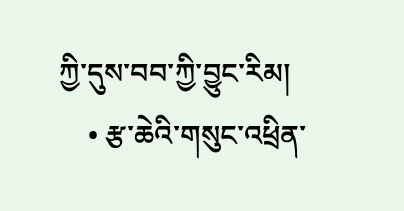ཀྱི་དུས་བབ་ཀྱི་བྱུང་རིམ།
    • རྩ་ཆེའི་གསུང་འཕྲིན་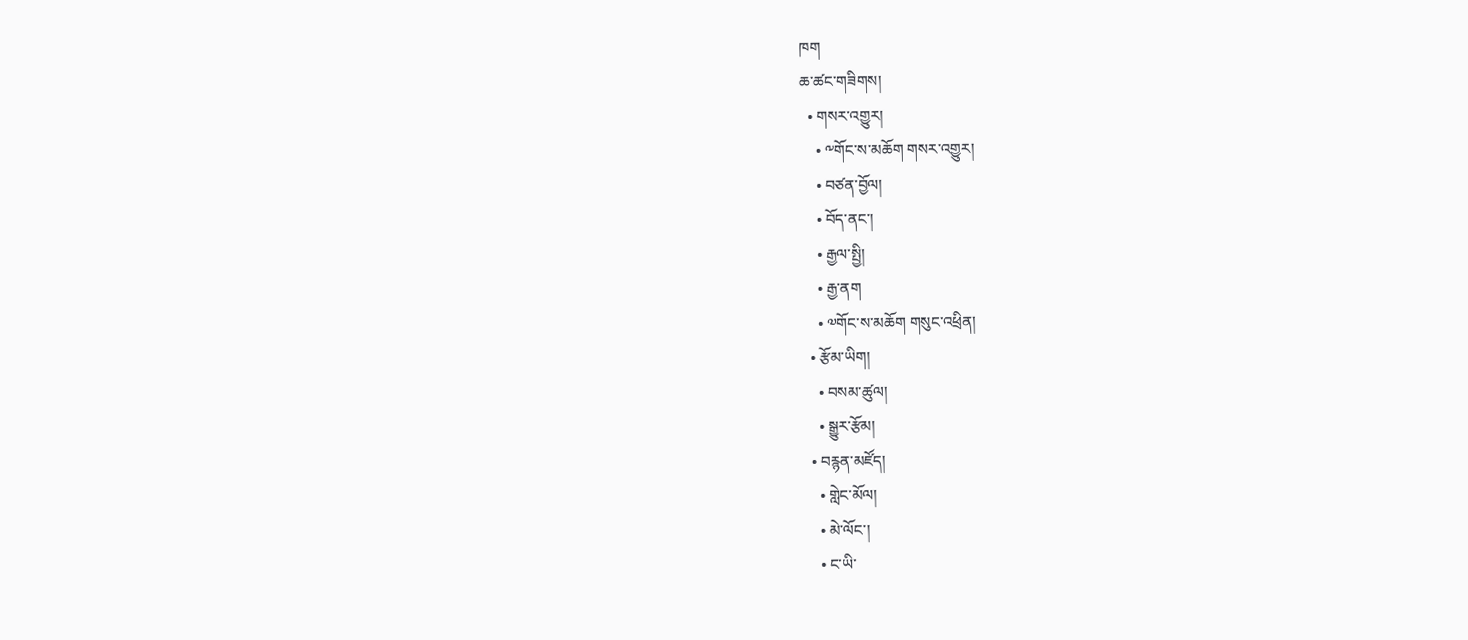ཁག
ཆ་ཚང་གཟིགས།
  • གསར་འགྱུར།
    • ༸གོང་ས་མཆོག གསར་འགྱུར།
    • བཙན་བྱོལ།
    • བོད་ནང་།
    • རྒྱལ་སྤྱི།
    • རྒྱ་ནག
    • ༧གོང་ས་མཆོག གསུང་འཕྲིན།
  • རྩོམ་ཡིག།
    • བསམ་ཚུལ།
    • སྒྱུར་རྩོམ།
  • བརྙན་མཛོད།
    • གླེང་མོལ།
    • མེ་ལོང་།
    • ང་ཡི་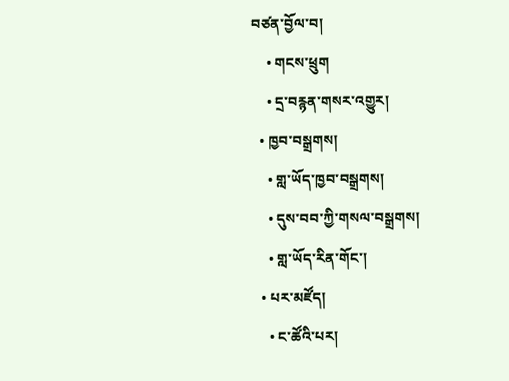བཙན་བྱོལ་བ།
    • གངས་ཕྲུག
    • དྲ་བརྙན་གསར་འགྱུར།
  • ཁྱབ་བསྒྲགས།
    • གླ་ཡོད་ཁྱབ་བསྒྲགས།
    • དུས་བབ་ཀྱི་གསལ་བསྒྲགས།
    • གླ་ཡོད་རིན་གོང་།
  • པར་མཛོད།
    • ང་ཚོའི་པར།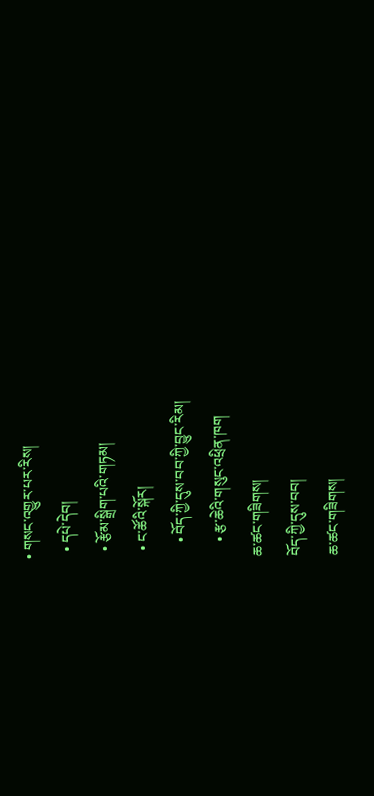• གསང་འགྱུར་པར་རིས།
  • དཔེ་དེབ།
  • རྩོམ་སྒྲིག་པའི་གཏམ།
  • ང་ཚོའི་སྐོར།
    • བོད་ཀྱི་དུས་བབ་ཀྱི་བྱུང་རིམ།
    • རྩ་ཆེའི་གསུང་འཕྲིན་ཁག
ཆ་ཚང་གཟིགས།
བོད་ཀྱི་དུས་བབ།
ཆ་ཚང་གཟིགས།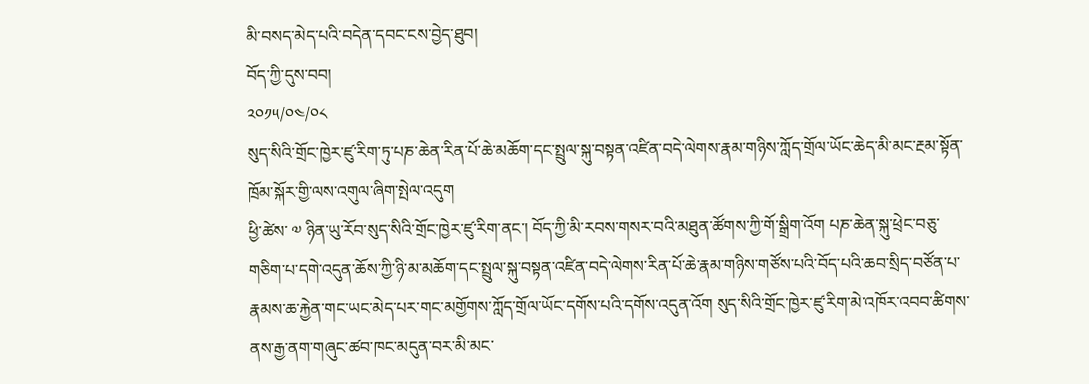མི་བསད་མེད་པའི་བདེན་དབང་ངས་བྱེད་ཐུབ།
བོད་ཀྱི་དུས་བབ།
༢༠༡༥/༠༤/༠༨
སུད་སིའི་གྲོང་ཁྱེར་ཛུ་རིག་ཏུ་པཎ་ཆེན་རིན་པོ་ཆེ་མཆོག་དང་སྤྲུལ་སྐུ་བསྟན་འཛིན་བདེ་ལེགས་རྣམ་གཉིས་ཀློད་གྲོལ་ཡོང་ཆེད་མི་མང་རྔམ་སྟོན་ཁྲོམ་སྐོར་གྱི་ལས་འགུལ་ཞིག་སྤེལ་འདུག
ཕྱི་ཚེས་ ༧ ཉིན་ཡུ་རོབ་སུད་སིའི་གྲོང་ཁྱེར་ཛུ་རིག་ནང་། བོད་ཀྱི་མི་རབས་གསར་བའི་མཐུན་ཚོགས་ཀྱི་གོ་སྒྲིག་འོག པཎ་ཆེན་སྐུ་ཕྲེང་བཅུ་གཅིག་པ་དགེ་འདུན་ཆོས་ཀྱི་ཉི་མ་མཆོག་དང་སྤྲུལ་སྐུ་བསྟན་འཛིན་བདེ་ལེགས་རིན་པོ་ཆེ་རྣམ་གཉིས་གཙོས་པའི་བོད་པའི་ཆབ་སྲིད་བཙོན་པ་རྣམས་ཆ་རྐྱེན་གང་ཡང་མེད་པར་གང་མགྱོགས་ཀློད་གྲོལ་ཡོང་དགོས་པའི་དགོས་འདུན་འོག སུད་སིའི་གྲོང་ཁྱེར་ཛུ་རིག་མེ་འཁོར་འབབ་ཚིགས་ནས་རྒྱ་ནག་གཞུང་ཚབ་ཁང་མདུན་བར་མི་མང་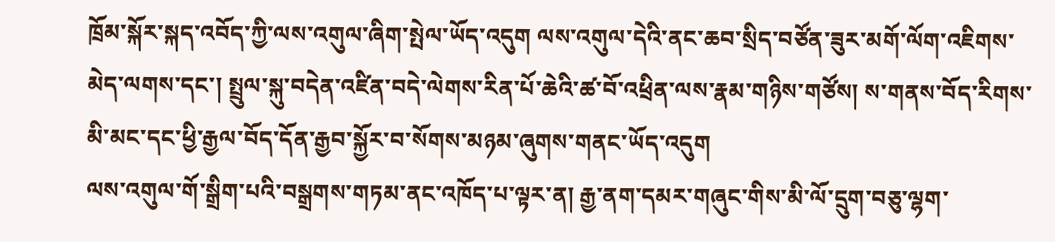ཁྲོམ་སྐོར་སྐད་འབོད་ཀྱི་ལས་འགུལ་ཞིག་སྤེལ་ཡོད་འདུག ལས་འགུལ་དེའི་ནང་ཆབ་སྲིད་བཙོན་ཟུར་མགོ་ལོག་འཇིགས་མེད་ལགས་དང་། སྤྲུལ་སྐུ་བདེན་འཛིན་བདེ་ལེགས་རིན་པོ་ཆེའི་ཚ་བོ་འཕྲིན་ལས་རྣམ་གཉིས་གཙོས། ས་གནས་བོད་རིགས་མི་མང་དང་ཕྱི་རྒྱལ་བོད་དོན་རྒྱབ་སྐྱོར་བ་སོགས་མཉམ་ཞུགས་གནང་ཡོད་འདུག
ལས་འགུལ་གོ་སྒྲིག་པའི་བསྒྲགས་གཏམ་ནང་འཁོད་པ་ལྟར་ན། རྒྱ་ནག་དམར་གཞུང་གིས་མི་ལོ་དྲུག་བཅུ་ལྷག་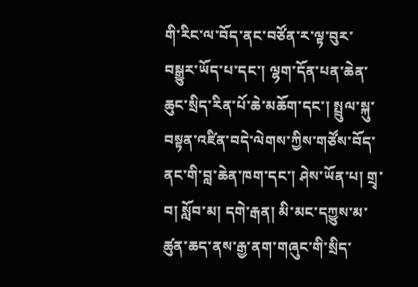གི་རིང་ལ་བོད་ནང་བཙོན་ར་ལྟ་བུར་ བསྒྱུར་ཡོད་པ་དང་། ལྷག་དོན་པན་ཆེན་ཆུང་སྲིད་རིན་པོ་ཆེ་མཆོག་དང་། སྤྲུལ་སྐུ་བསྟན་འཛིན་བདེ་ལེགས་ཀྱིས་གཙོས་བོད་ནང་གི་བླ་ཆེན་ཁག་དང་། ཤེས་ཡོན་པ། གྲྭ་བ། སློབ་མ། དགེ་རྒན། མི་མང་དཀྱུས་མ་ཚུན་ཆད་ནས་རྒྱ་ནག་གཞུང་གི་སྲིད་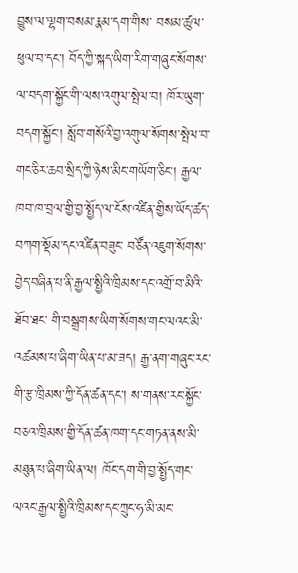བྱུས་ལ་ལྷག་བསམ་རྣམ་དག་གིས་ བསམ་ཚུལ་ཕུལ་བ་དང་། བོད་ཀྱི་སྐད་ཡིག་རིག་གཞུང་སོགས་ལ་བདག་སྐྱོང་གི་ལས་འགུལ་སྤེལ་བ། ཁོར་ཡུག་བདག་སྐྱོང་། སློབ་གསོའི་བྱ་འགུལ་སོགས་སྤེལ་བ་གང་ཅིར་ཆབ་སྲིད་ཀྱི་ཉེས་མིང་གཡོག་ཅིང་། རྒྱལ་ཁབ་ཁ་བྲལ་གྱི་བྱ་སྤྱོད་ལ་ངོས་འཛིན་གྱིས་ཡོད་ཚད་བཀག་སྡོམ་དང་འཛིན་བཟུང་ བཙོན་འཇུག་སོགས་བྱེད་བཞིན་པ་ནི་རྒྱལ་སྤྱིའི་ཁྲིམས་དང་འགྲོ་བ་མིའི་ཐོབ་ཐང་ གི་བསྒྲགས་ཡིག་སོགས་གང་ལའང་མི་འཚམས་པ་ཞིག་ཡིན་པ་མ་ཟད། རྒྱ་ནག་གཞུང་རང་གི་རྩ་ཁྲིམས་ཀྱི་དོན་ཚན་དང་། ས་གནས་རང་སྐྱོང་བཅའ་ཁྲིམས་གྱི་དོན་ཚན་ཁག་དང་གཏན་ནས་མི་མཐུན་པ་ཞིག་ཡིན་ལ། ཁོང་དག་གི་བྱ་སྤྱོད་གང་ལའང་རྒྱལ་སྤྱིའི་ཁྲིམས་དང་ཀྲུང་ཧ་མི་མང་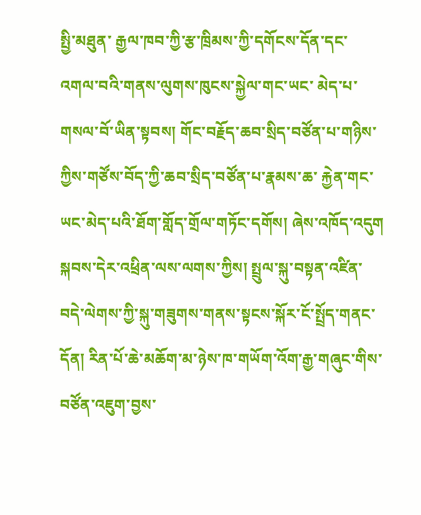སྤྱི་མཐུན་ རྒྱལ་ཁབ་ཀྱི་རྩ་ཁྲིམས་ཀྱི་དགོངས་དོན་དང་འགལ་བའི་གནས་ལུགས་ཁུངས་སྐྱེལ་གང་ཡང་ མེད་པ་གསལ་བོ་ཡིན་སྟབས། གོང་བརྗོད་ཆབ་སྲིད་བཙོན་པ་གཉིས་ཀྱིས་གཙོས་བོད་ཀྱི་ཆབ་སྲིད་བཙོན་པ་རྣམས་ཆ་ རྐྱེན་གང་ཡང་མེད་པའི་ཐོག་གློད་གྲོལ་གཏོང་དགོས། ཞེས་འཁོད་འདུག
སྐབས་དེར་འཕྲིན་ལས་ལགས་ཀྱིས། སྤྲུལ་སྐུ་བསྟན་འཛིན་བདེ་ལེགས་ཀྱི་སྐུ་གཟུགས་གནས་སྟངས་སྐོར་ངོ་སྤྲོད་གནང་དོན། རིན་པོ་ཆེ་མཆོག་མ་ཉེས་ཁ་གཡོག་འོག་རྒྱ་གཞུང་གིས་བཙོན་འཇུག་བྱས་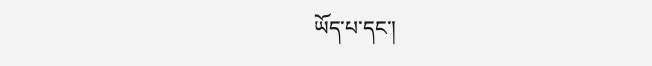ཡོད་པ་དང་།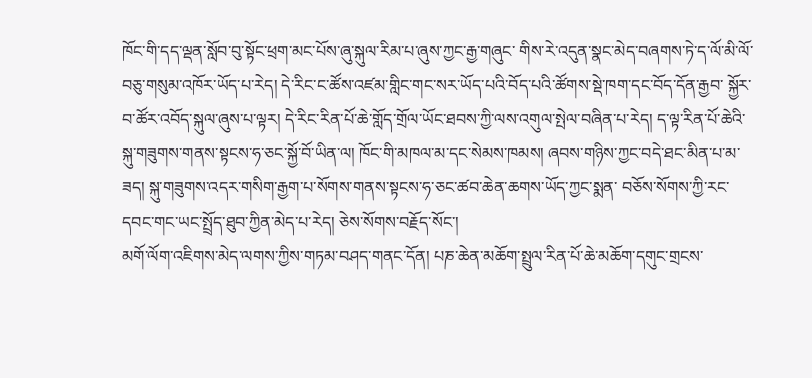ཁོང་གི་དད་ལྡན་སློབ་བུ་སྟོང་ཕྲག་མང་པོས་ཞུ་སྐུལ་རིམ་པ་ཞུས་ཀྱང་རྒྱ་གཞུང་ གིས་རེ་འདུན་སྣང་མེད་བཞགས་ཏེ་ད་ལོ་མི་ལོ་བཅུ་གསུམ་འཁོར་ཡོད་པ་རེད། དེ་རིང་ང་ཚོས་འཛམ་གླིང་གང་སར་ཡོད་པའི་བོད་པའི་ཚོགས་སྡེ་ཁག་དང་བོད་དོན་རྒྱབ་ སྐྱོར་བ་ཚོར་འབོད་སྐུལ་ཞུས་པ་ལྟར། དེ་རིང་རིན་པོ་ཆེ་གློད་གྲོལ་ཡོང་ཐབས་ཀྱི་ལས་འགུལ་སྤེལ་བཞིན་པ་རེད། ད་ལྟ་རིན་པོ་ཆེའི་སྐུ་གཟུགས་གནས་སྟངས་ཧ་ཅང་སྐྱོ་བོ་ཡིན་ལ། ཁོང་གི་མཁལ་མ་དང་སེམས་ཁམས། ཞབས་གཉིས་ཀྱང་བདེ་ཐང་མིན་པ་མ་ཟད། སྐུ་གཟུགས་འདར་གསིག་རྒྱག་པ་སོགས་གནས་སྟངས་ཧ་ཅང་ཚབ་ཆེན་ཆགས་ཡོད་ཀྱང་སྨན་ བཅོས་སོགས་ཀྱི་རང་དབང་གང་ཡང་སྤྲོད་ཐུབ་ཀྱིན་མེད་པ་རེད། ཅེས་སོགས་བརྗོད་སོང་།
མགོ་ལོག་འཇིགས་མེད་ལགས་ཀྱིས་གཏམ་བཤད་གནང་དོན། པཎ་ཆེན་མཆོག་སྤྲུལ་རིན་པོ་ཆེ་མཆོག་དགུང་གྲངས་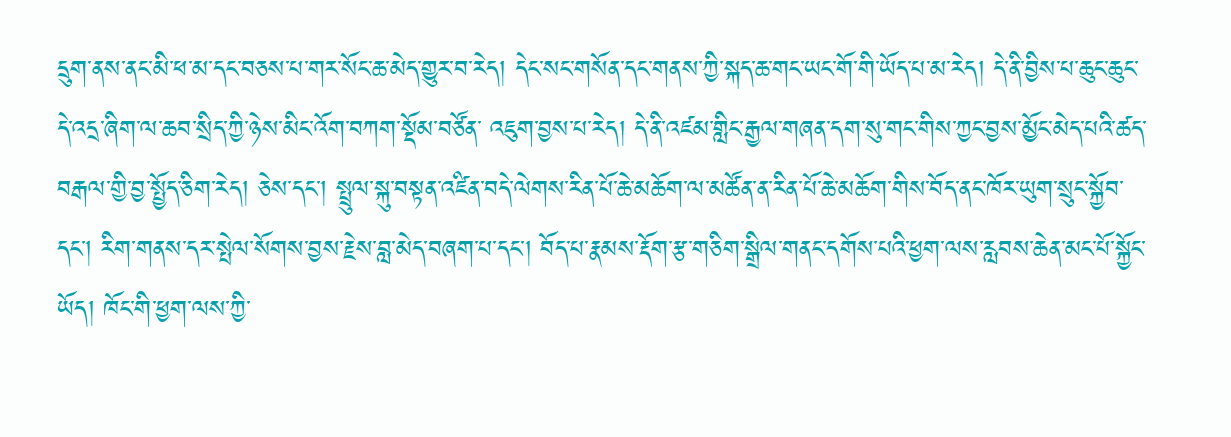དྲུག་ནས་ནང་མི་ཕ་མ་དང་བཅས་པ་གར་སོང་ཆ་མེད་གྱུར་བ་རེད། དེང་སང་གསོན་དང་གནས་ཀྱི་སྐད་ཆ་གང་ཡང་གོ་གི་ཡོད་པ་མ་རེད། དེ་ནི་བྱིས་པ་ཆུང་ཆུང་དེ་འདྲ་ཞིག་ལ་ཆབ་སྲིད་ཀྱི་ཉེས་མིང་འོག་བཀག་སྡོམ་བཙོན་ འཇུག་བྱས་པ་རེད། དེ་ནི་འཛམ་གླིང་རྒྱལ་གཞན་དག་སུ་གང་གིས་ཀྱང་བྱས་མྱོང་མེད་པའི་ཚད་བརྒལ་གྱི་བྱ་སྤྱོད་ཅིག་རེད། ཅེས་དང་། སྤྲུལ་སྐུ་བསྟན་འཛིན་བདེ་ལེགས་རིན་པོ་ཆེ་མཆོག་ལ་མཚོན་ན་རིན་པོ་ཆེ་མཆོག་གིས་བོད་ནང་ཁོར་ཡུག་སྲུང་སྐྱོབ་དང་། རིག་གནས་དར་སྤེལ་སོགས་བྱས་རྗེས་བླ་མེད་བཞག་པ་དང་། བོད་པ་རྣམས་རྡོག་རྩ་གཅིག་སྒྲིལ་གནང་དགོས་པའི་ཕྱག་ལས་རླབས་ཆེན་མང་པོ་སྐྱོང་ཡོད། ཁོང་གི་ཕྱག་ལས་ཀྱི་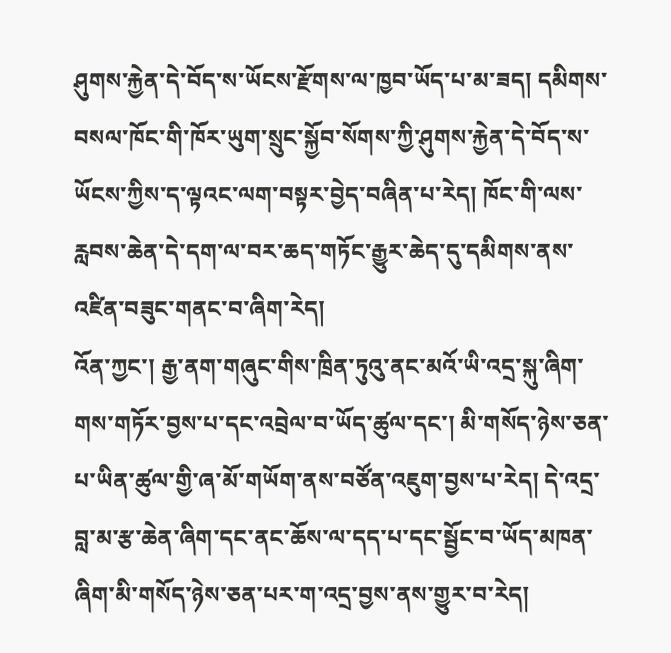ཤུགས་རྐྱེན་དེ་བོད་ས་ཡོངས་རྫོགས་ལ་ཁྱབ་ཡོད་པ་མ་ཟད། དམིགས་བསལ་ཁོང་གི་ཁོར་ཡུག་སྲུང་སྐྱོབ་སོགས་ཀྱི་ཤུགས་རྐྱེན་དེ་བོད་ས་ཡོངས་ཀྱིས་ད་ལྟའང་ལག་བསྟར་བྱེད་བཞིན་པ་རེད། ཁོང་གི་ལས་རླབས་ཆེན་དེ་དག་ལ་བར་ཆད་གཏོང་རྒྱུར་ཆེད་དུ་དམིགས་ནས་འཛིན་བཟུང་གནང་བ་ཞིག་རེད།
འོན་ཀྱང་། རྒྱ་ནག་གཞུང་གིས་ཁྲིན་ཏུའུ་ནང་མའོ་ཡི་འདྲ་སྐུ་ཞིག་གས་གཏོར་བྱས་པ་དང་འབྲེལ་བ་ཡོད་ཚུལ་དང་། མི་གསོད་ཉེས་ཅན་པ་ཡིན་ཚུལ་གྱི་ཞ་མོ་གཡོག་ནས་བཙོན་འཇུག་བྱས་པ་རེད། དེ་འདྲ་བླ་མ་རྩ་ཆེན་ཞིག་དང་ནང་ཆོས་ལ་དད་པ་དང་སྦྱོང་བ་ཡོད་མཁན་ཞིག་མི་གསོད་ཉེས་ཅན་པར་ག་འདྲ་བྱས་ནས་གྱུར་བ་རེད།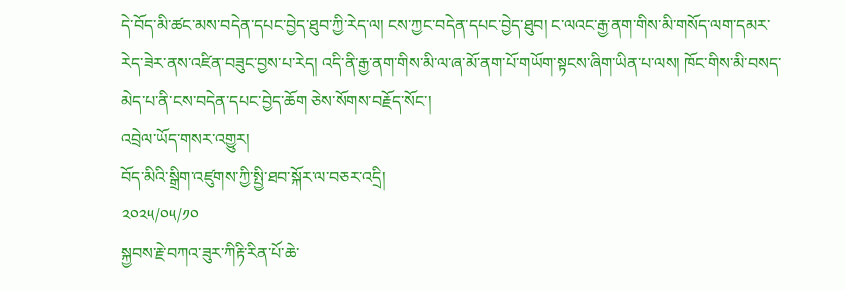དེ་བོད་མི་ཚང་མས་བདེན་དཔང་བྱེད་ཐུབ་ཀྱི་རེད་ལ། ངས་ཀྱང་བདེན་དཔང་བྱེད་ཐུབ། ང་ལའང་རྒྱ་ནག་གིས་མི་གསོད་ལག་དམར་རེད་ཟེར་ནས་འཛིན་བཟུང་བྱས་པ་རེད། འདི་ནི་རྒྱ་ནག་གིས་མི་ལ་ཞ་མོ་ནག་པོ་གཡོག་སྟངས་ཞིག་ཡིན་པ་ལས། ཁོང་གིས་མི་བསད་མེད་པ་ནི་ངས་བདེན་དཔང་བྱེད་ཆོག ཅེས་སོགས་བརྗོད་སོང་།
འབྲེལ་ཡོད་གསར་འགྱུར།
བོད་མིའི་སྒྲིག་འཛུགས་ཀྱི་སྤྱི་ཐབ་སྐོར་ལ་བཅར་འདྲི།
༢༠༢༥/༠༥/༡༠
སྐྱབས་རྗེ་བཀའ་ཟུར་ཀིརྟི་རིན་པོ་ཆེ་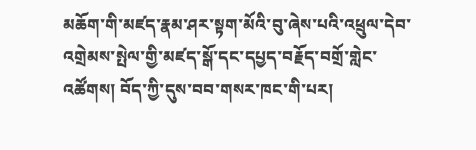མཆོག་གི་མཛད་རྣམ་ཤར་སྟག་མོའི་བུ་ཞེས་པའི་འཕྲུལ་དེབ་འགྲེམས་སྤེལ་གྱི་མཛད་སྒོ་དང་དཔྱད་བརྗོད་བགྲོ་གླེང་འཚོགས། བོད་ཀྱི་དུས་བབ་གསར་ཁང་གི་པར།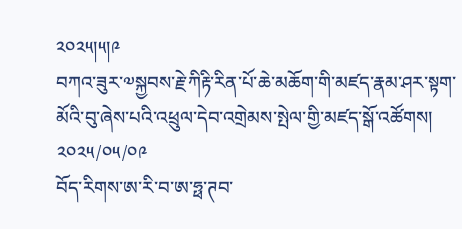༢༠༢༥།༥།༩
བཀའ་ཟུར་༧སྐྱབས་རྗེ་ཀིརྟི་རིན་པོ་ཆེ་མཆོག་གི་མཛད་རྣམ་ཤར་སྟག་མོའི་བུ་ཞེས་པའི་འཕྲུལ་དེབ་འགྲེམས་སྤེལ་གྱི་མཛད་སྒོ་འཚོགས།
༢༠༢༥/༠༥/༠༩
བོད་རིགས་ཨ་རི་བ་ཨ་ཧྥ་ཊབ་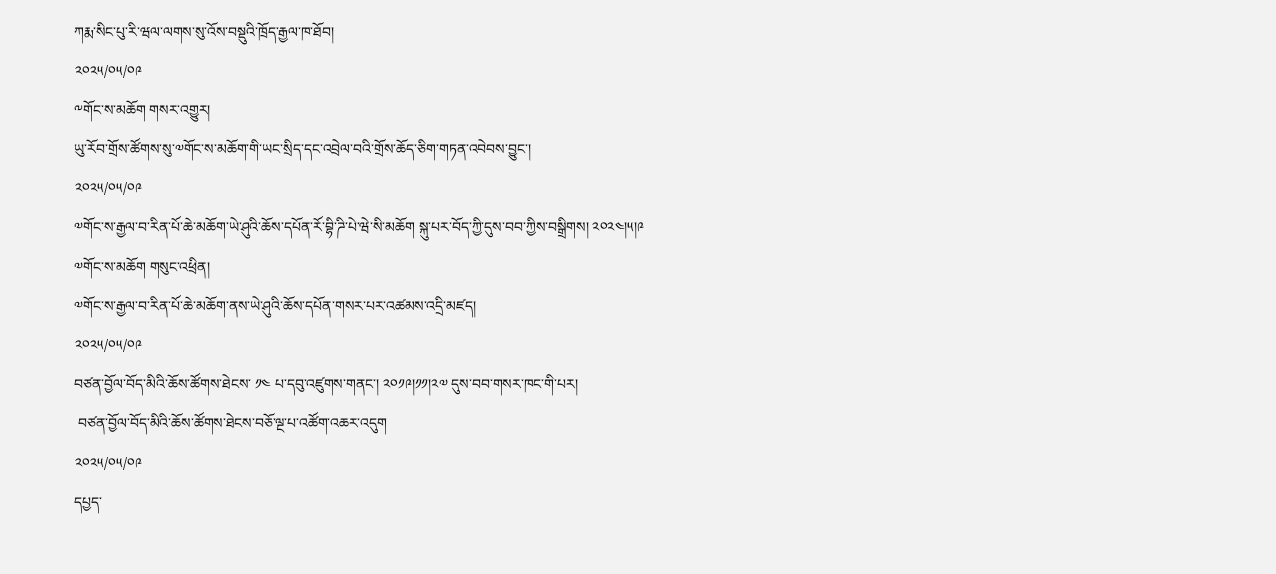ཀརྨ་སིང་པུ་རི་ཝལ་ལགས་སུ་འོས་བསྡུའི་ཁྲོད་རྒྱལ་ཁ་ཐོབ།
༢༠༢༥/༠༥/༠༩
༸གོང་ས་མཆོག གསར་འགྱུར།
ཡུ་རོབ་གྲོས་ཚོགས་སུ་༧གོང་ས་མཆོག་གི་ཡང་སྲིད་དང་འབྲེལ་བའི་གྲོས་ཆོད་ཅིག་གཏན་འབེབས་བྱུང་།
༢༠༢༥/༠༥/༠༩
༧གོང་ས་རྒྱལ་བ་རིན་པོ་ཆེ་མཆོག་ཡེ་ཤུའི་ཆོས་དཔོན་རོ་བྷི་ཌི་པེ་ཝེ་སི་མཆོག སྐུ་པར་བོད་ཀྱི་དུས་བབ་ཀྱིས་བསྒྲིགས། ༢༠༢༤།༥།༩
༧གོང་ས་མཆོག གསུང་འཕྲིན།
༧གོང་ས་རྒྱལ་བ་རིན་པོ་ཆེ་མཆོག་ནས་ཡེ་ཤུའི་ཆོས་དཔོན་གསར་པར་འཚམས་འདྲི་མཛད།
༢༠༢༥/༠༥/༠༩
བཙན་བྱོལ་བོད་མིའི་ཆོས་ཚོགས་ཐེངས་ ༡༤ པ་དབུ་འཛུགས་གནང་། ༢༠༡༩།༡༡།༢༧ དུས་བབ་གསར་ཁང་གི་པར།
 བཙན་བྱོལ་བོད་མིའི་ཆོས་ཚོགས་ཐེངས་བཅོ་ལྔ་པ་འཚོག་འཆར་འདུག
༢༠༢༥/༠༥/༠༩
དཔྱད་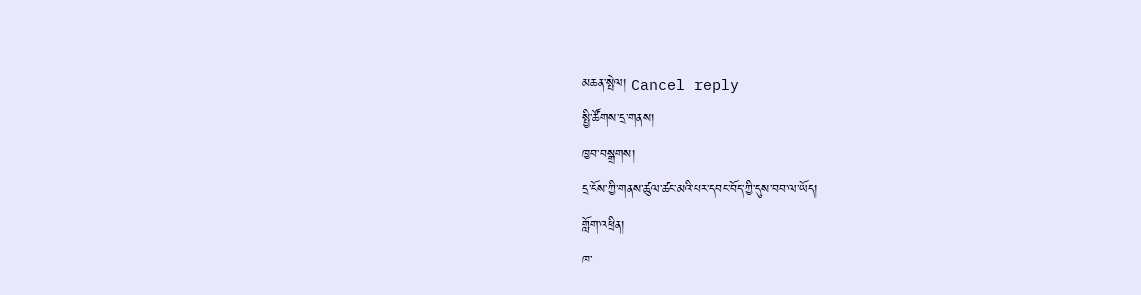མཆན་སྤེལ། Cancel reply
སྤྱི་ཚོགས་དྲ་གནས།
ཁྱབ་བསྒྲགས།
དྲ་ངོས་ཀྱི་གནས་ཚུལ་ཚང་མའི་པར་དབང་བོད་ཀྱི་དུས་བབ་ལ་ཡོད།
གློག་འཕྲིན།
ཁ་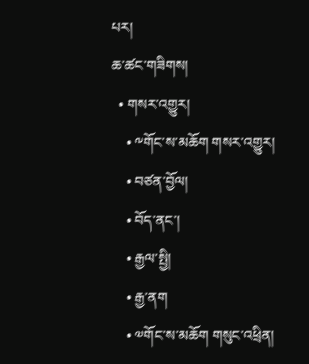པར།
ཆ་ཚང་གཟིགས།
  • གསར་འགྱུར།
    • ༸གོང་ས་མཆོག གསར་འགྱུར།
    • བཙན་བྱོལ།
    • བོད་ནང་།
    • རྒྱལ་སྤྱི།
    • རྒྱ་ནག
    • ༧གོང་ས་མཆོག གསུང་འཕྲིན།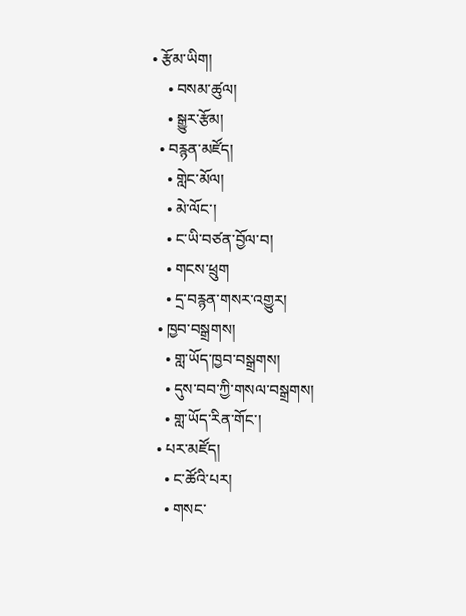• རྩོམ་ཡིག།
    • བསམ་ཚུལ།
    • སྒྱུར་རྩོམ།
  • བརྙན་མཛོད།
    • གླེང་མོལ།
    • མེ་ལོང་།
    • ང་ཡི་བཙན་བྱོལ་བ།
    • གངས་ཕྲུག
    • དྲ་བརྙན་གསར་འགྱུར།
  • ཁྱབ་བསྒྲགས།
    • གླ་ཡོད་ཁྱབ་བསྒྲགས།
    • དུས་བབ་ཀྱི་གསལ་བསྒྲགས།
    • གླ་ཡོད་རིན་གོང་།
  • པར་མཛོད།
    • ང་ཚོའི་པར།
    • གསང་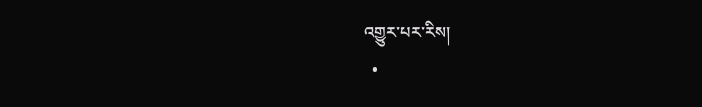འགྱུར་པར་རིས།
  •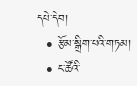དཔེ་དེབ།
  • རྩོམ་སྒྲིག་པའི་གཏམ།
  • ང་ཚོའི་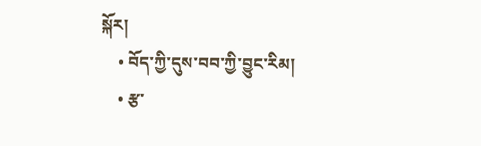སྐོར།
    • བོད་ཀྱི་དུས་བབ་ཀྱི་བྱུང་རིམ།
    • རྩ་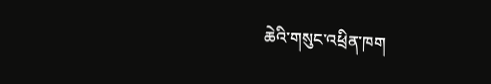ཆེའི་གསུང་འཕྲིན་ཁག